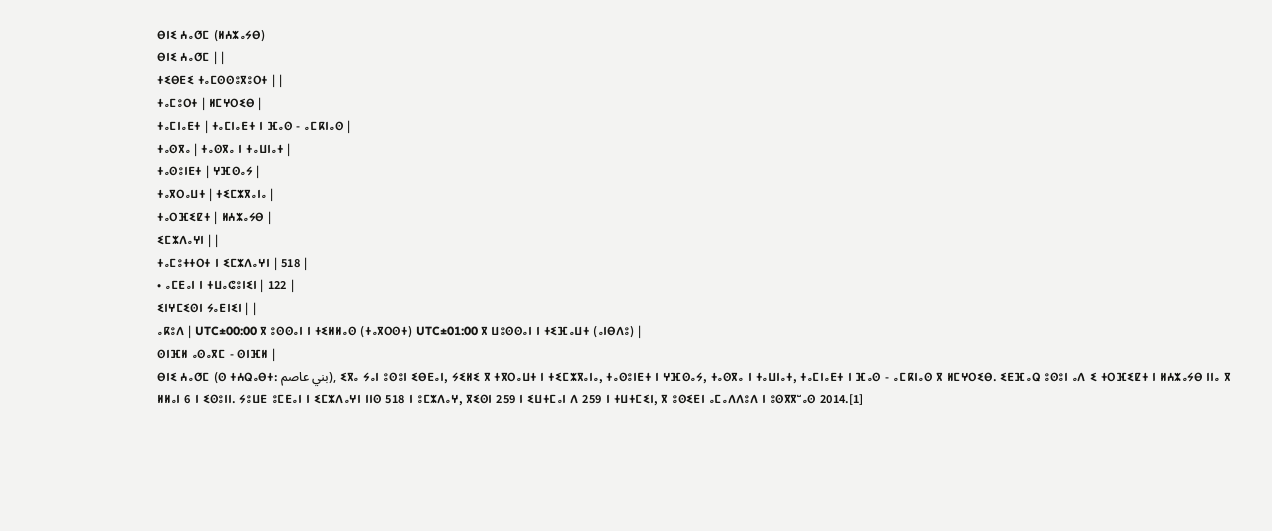ⴱⵏⵉ ⵄⴰⵚⵎ (ⵍⵄⵣⴰⵢⴱ)
ⴱⵏⵉ ⵄⴰⵚⵎ | |
ⵜⵉⴱⴹⵉ ⵜⴰⵎⵙⵙⵓⴳⵓⵔⵜ | |
ⵜⴰⵎⵓⵔⵜ | ⵍⵎⵖⵔⵉⴱ |
ⵜⴰⵎⵏⴰⴹⵜ | ⵜⴰⵎⵏⴰⴹⵜ ⵏ ⴼⴰⵙ - ⴰⵎⴽⵏⴰⵙ |
ⵜⴰⵙⴳⴰ | ⵜⴰⵙⴳⴰ ⵏ ⵜⴰⵡⵏⴰⵜ |
ⵜⴰⵙⵓⵏⴹⵜ | ⵖⴼⵙⴰⵢ |
ⵜⴰⴳⵔⴰⵡⵜ | ⵜⵉⵎⵣⴳⴰⵏⴰ |
ⵜⴰⵔⴼⵉⵇⵜ | ⵍⵄⵣⴰⵢⴱ |
ⵉⵎⵣⴷⴰⵖⵏ | |
ⵜⴰⵎⵓⵜⵜⵔⵜ ⵏ ⵉⵎⵣⴷⴰⵖⵏ | 518 |
• ⴰⵎⴹⴰⵏ ⵏ ⵜⵡⴰⵛⵓⵏⵉⵏ | 122 |
ⵉⵏⵖⵎⵉⵙⵏ ⵢⴰⴹⵏⵉⵏ | |
ⴰⴽⵓⴷ | UTC±00:00 ⴳ ⵓⵙⵙⴰⵏ ⵏ ⵜⵉⵍⵍⴰⵙ (ⵜⴰⴳⵔⵙⵜ) UTC±01:00 ⴳ ⵡⵓⵙⵙⴰⵏ ⵏ ⵜⵉⴼⴰⵡⵜ (ⴰⵏⴱⴷⵓ) |
ⵙⵏⴼⵍ ⴰⵙⴰⴳⵎ - ⵙⵏⴼⵍ |
ⴱⵏⵉ ⵄⴰⵚⵎ (ⵙ ⵜⵄⵕⴰⴱⵜ: بني عاصم), ⵉⴳⴰ ⵢⴰⵏ ⵓⵙⵓⵏ ⵉⴱⴹⴰⵏ, ⵢⵉⵍⵉ ⴳ ⵜⴳⵔⴰⵡⵜ ⵏ ⵜⵉⵎⵣⴳⴰⵏⴰ, ⵜⴰⵙⵓⵏⴹⵜ ⵏ ⵖⴼⵙⴰⵢ, ⵜⴰⵙⴳⴰ ⵏ ⵜⴰⵡⵏⴰⵜ, ⵜⴰⵎⵏⴰⴹⵜ ⵏ ⴼⴰⵙ - ⴰⵎⴽⵏⴰⵙ ⴳ ⵍⵎⵖⵔⵉⴱ. ⵉⴹⴼⴰⵕ ⵓⵙⵓⵏ ⴰⴷ ⵉ ⵜⵔⴼⵉⵇⵜ ⵏ ⵍⵄⵣⴰⵢⴱ ⵏⵏⴰ ⴳ ⵍⵍⴰⵏ 6 ⵏ ⵉⵙⵓⵏⵏ. ⵢⵓⵡⴹ ⵓⵎⴹⴰⵏ ⵏ ⵉⵎⵣⴷⴰⵖⵏ ⵏⵏⵙ 518 ⵏ ⵓⵎⵣⴷⴰⵖ, ⴳⵉⵙⵏ 259 ⵏ ⵉⵡⵜⵎⴰⵏ ⴷ 259 ⵏ ⵜⵡⵜⵎⵉⵏ, ⴳ ⵓⵙⵉⴹⵏ ⴰⵎⴰⴷⴷⵓⴷ ⵏ ⵓⵙⴳⴳⵯⴰⵙ 2014.[1]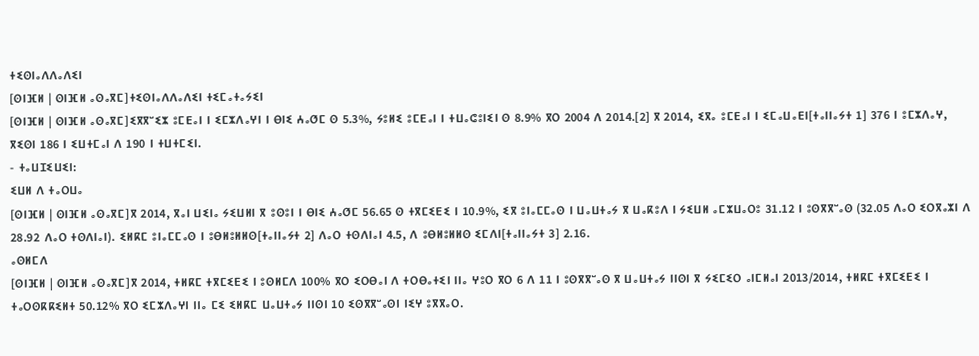ⵜⵉⵙⵏⴰⴷⴷⴰⴷⵉⵏ
[ⵙⵏⴼⵍ | ⵙⵏⴼⵍ ⴰⵙⴰⴳⵎ]ⵜⵉⵙⵏⴰⴷⴷⴰⴷⵉⵏ ⵜⵉⵎⴰⵜⴰⵢⵉⵏ
[ⵙⵏⴼⵍ | ⵙⵏⴼⵍ ⴰⵙⴰⴳⵎ]ⵉⴳⴳⵯⵉⵣ ⵓⵎⴹⴰⵏ ⵏ ⵉⵎⵣⴷⴰⵖⵏ ⵏ ⴱⵏⵉ ⵄⴰⵚⵎ ⵙ 5.3%, ⵢⵓⵍⵉ ⵓⵎⴹⴰⵏ ⵏ ⵜⵡⴰⵛⵓⵏⵉⵏ ⵙ 8.9% ⴳⵔ 2004 ⴷ 2014.[2] ⴳ 2014, ⵉⴳⴰ ⵓⵎⴹⴰⵏ ⵏ ⵉⵎⴰⵡⴰⴹⵏ[ⵜⴰⵏⵏⴰⵢⵜ 1] 376 ⵏ ⵓⵎⵣⴷⴰⵖ, ⴳⵉⵙⵏ 186 ⵏ ⵉⵡⵜⵎⴰⵏ ⴷ 190 ⵏ ⵜⵡⵜⵎⵉⵏ.
- ⵜⴰⵡⵊⵉⵡⵉⵏ:
ⵉⵡⵍ ⴷ ⵜⴰⵔⵡⴰ
[ⵙⵏⴼⵍ | ⵙⵏⴼⵍ ⴰⵙⴰⴳⵎ]ⴳ 2014, ⴳⴰⵏ ⵡⵉⵏⴰ ⵢⵉⵡⵍⵏ ⴳ ⵓⵙⵓⵏ ⵏ ⴱⵏⵉ ⵄⴰⵚⵎ 56.65 ⵙ ⵜⴳⵎⵉⴹⵉ ⵏ 10.9%, ⵉⴳ ⵓⵏⴰⵎⵎⴰⵙ ⵏ ⵡⴰⵡⵜⴰⵢ ⴳ ⵡⴰⴽⵓⴷ ⵏ ⵢⵉⵡⵍ ⴰⵎⵣⵡⴰⵔⵓ 31.12 ⵏ ⵓⵙⴳⴳⵯⴰⵙ (32.05 ⴷⴰⵔ ⵉⵔⴳⴰⵣⵏ ⴷ 28.92 ⴷⴰⵔ ⵜⵙⴷⵏⴰⵏ). ⵉⵍⴽⵎ ⵓⵏⴰⵎⵎⴰⵙ ⵏ ⵓⴱⵍⵓⵍⵍⵙ[ⵜⴰⵏⵏⴰⵢⵜ 2] ⴷⴰⵔ ⵜⵙⴷⵏⴰⵏ 4.5, ⴷ ⵓⴱⵍⵓⵍⵍⵙ ⵉⵎⴷⵏ[ⵜⴰⵏⵏⴰⵢⵜ 3] 2.16.
ⴰⵙⵍⵎⴷ
[ⵙⵏⴼⵍ | ⵙⵏⴼⵍ ⴰⵙⴰⴳⵎ]ⴳ 2014, ⵜⵍⴽⵎ ⵜⴳⵎⵉⴹⵉ ⵏ ⵓⵙⵍⵎⴷ 100% ⴳⵔ ⵉⵔⴱⴰⵏ ⴷ ⵜⵔⴱⴰⵜⵉⵏ ⵏⵏⴰ ⵖⵓⵔ ⴳⵔ 6 ⴷ 11 ⵏ ⵓⵙⴳⴳⵯⴰⵙ ⴳ ⵡⴰⵡⵜⴰⵢ ⵏⵏⵙⵏ ⴳ ⵢⵉⵎⵉⵔ ⴰⵏⵎⵍⴰⵏ 2013/2014, ⵜⵍⴽⵎ ⵜⴳⵎⵉⴹⵉ ⵏ ⵜⴰⵔⵙⴽⴽⵉⵍⵜ 50.12% ⴳⵔ ⵉⵎⵣⴷⴰⵖⵏ ⵏⵏⴰ ⵎⵉ ⵉⵍⴽⵎ ⵡⴰⵡⵜⴰⵢ ⵏⵏⵙⵏ 10 ⵉⵙⴳⴳⵯⴰⵙⵏ ⵏⵉⵖ ⵓⴳⴳⴰⵔ.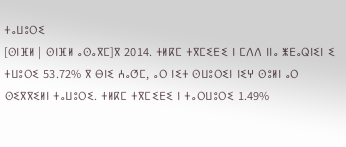ⵜⴰⵡⵓⵔⵉ
[ⵙⵏⴼⵍ | ⵙⵏⴼⵍ ⴰⵙⴰⴳⵎ]ⴳ 2014. ⵜⵍⴽⵎ ⵜⴳⵎⵉⴹⵉ ⵏ ⵎⴷⴷ ⵏⵏⴰ ⵥⴹⴰⵕⵏⵉⵏ ⵉ ⵜⵡⵓⵔⵉ 53.72% ⴳ ⴱⵏⵉ ⵄⴰⵚⵎ, ⴰⵔ ⵏⵉⵜ ⵙⵡⵓⵔⵉⵏ ⵏⵉⵖ ⵙⵓⵍⵏ ⴰⵔ ⵙⵉⴳⴳⵉⵍⵏ ⵜⴰⵡⵓⵔⵉ. ⵜⵍⴽⵎ ⵜⴳⵎⵉⴹⵉ ⵏ ⵜⴰⵔⵡⵓⵔⵉ 1.49%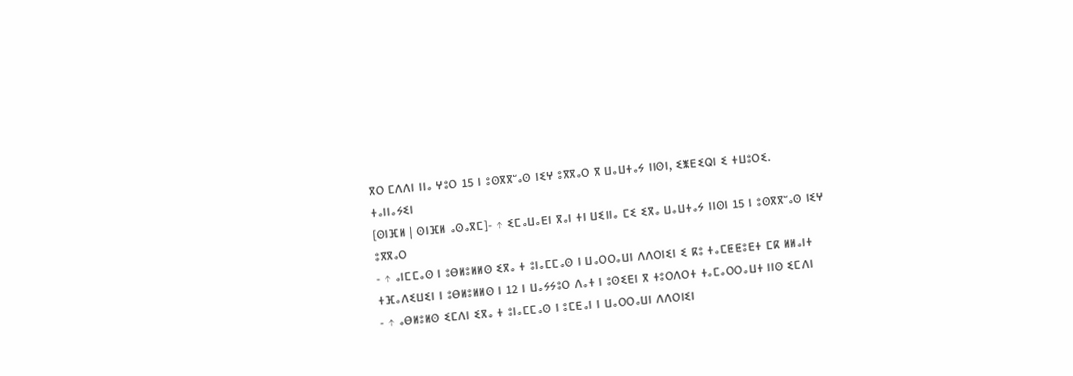ⴳⵔ ⵎⴷⴷⵏ ⵏⵏⴰ ⵖⵓⵔ 15 ⵏ ⵓⵙⴳⴳⵯⴰⵙ ⵏⵉⵖ ⵓⴳⴳⴰⵔ ⴳ ⵡⴰⵡⵜⴰⵢ ⵏⵏⵙⵏ, ⵉⵥⴹⵉⵕⵏ ⵉ ⵜⵡⵓⵔⵉ.
ⵜⴰⵏⵏⴰⵢⵉⵏ
[ⵙⵏⴼⵍ | ⵙⵏⴼⵍ ⴰⵙⴰⴳⵎ]- ↑ ⵉⵎⴰⵡⴰⴹⵏ ⴳⴰⵏ ⵜⵏ ⵡⵉⵏⵏⴰ ⵎⵉ ⵉⴳⴰ ⵡⴰⵡⵜⴰⵢ ⵏⵏⵙⵏ 15 ⵏ ⵓⵙⴳⴳⵯⴰⵙ ⵏⵉⵖ ⵓⴳⴳⴰⵔ
- ↑ ⴰⵏⵎⵎⴰⵙ ⵏ ⵓⴱⵍⵓⵍⵍⵙ ⵉⴳⴰ ⵜ ⵓⵏⴰⵎⵎⴰⵙ ⵏ ⵡⴰⵔⵔⴰⵡⵏ ⴷⴷⵔⵏⵉⵏ ⵉ ⴽⵓ ⵜⴰⵎⵟⵟⵓⴹⵜ ⵎⴽ ⵍⵍⴰⵏⵜ ⵜⴼⴰⴷⵉⵡⵉⵏ ⵏ ⵓⴱⵍⵓⵍⵍⵙ ⵏ 12 ⵏ ⵡⴰⵢⵢⵓⵔ ⴷⴰⵜ ⵏ ⵓⵙⵉⴹⵏ ⴳ ⵜⵓⵔⴷⵔⵜ ⵜⴰⵎⴰⵔⵔⴰⵡⵜ ⵏⵏⵙ ⵉⵎⴷⵏ
- ↑ ⴰⴱⵍⵓⵍⵙ ⵉⵎⴷⵏ ⵉⴳⴰ ⵜ ⵓⵏⴰⵎⵎⴰⵙ ⵏ ⵓⵎⴹⴰⵏ ⵏ ⵡⴰⵔⵔⴰⵡⵏ ⴷⴷⵔⵏⵉⵏ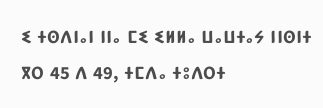ⵉ ⵜⵙⴷⵏⴰⵏ ⵏⵏⴰ ⵎⵉ ⵉⵍⵍⴰ ⵡⴰⵡⵜⴰⵢ ⵏⵏⵙⵏⵜ ⴳⵔ 45 ⴷ 49, ⵜⵎⴷⴰ ⵜⵓⴷⵔⵜ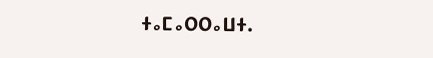ⵜⴰⵎⴰⵔⵔⴰⵡⵜ.